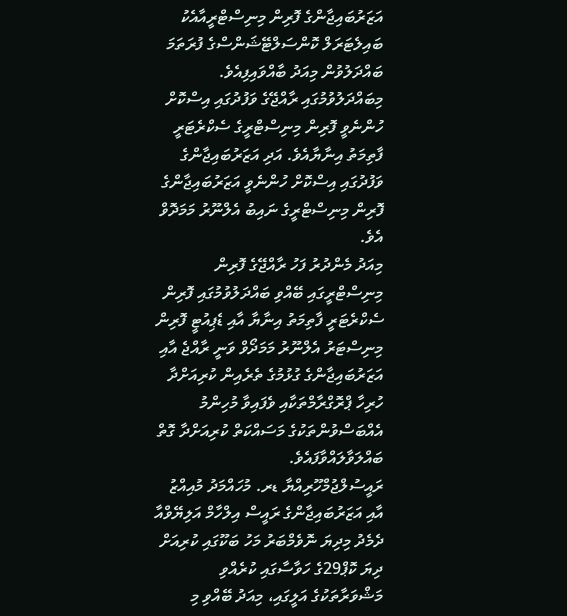އަޒަރުބައިޖާންގެ ފޮރިން މިނިސްޓްރީއާއެކު ބައިލެޓަރަލް ކޮންސަލްޓޭޝަންސްގެ ފުރަތަމަ ބައްދަލުވުން މިއަދު ބާއްވައިފިއެވެ.
މިބައްދަލުވުމުގައި ރާއްޖޭގެ ވަފުދުގައި އިސްކޮށް ހުންނެވީ ފޮރިން މިނިސްޓްރީގެ ސެކްރެޓަރީ ފާތިމަތު އިނާޔާއެވެ. އަދި އަޒަރުބައިޖާންގެ ވަފުދުގައި އިސްކޮށް ހުންނެވީ އަޒަރުބައިޖާންގެ ފޮރިން މިނިސްޓްރީގެ ނައިބު އެލްނޫރު މަމަދޮވް އެވެ.
މިއަދު މެންދުރު ފަހު ރާއްޖޭގެ ފޮރިން މިނިސްޓްރީގައި ބޭއްވި ބައްދަލުވުމުގައި ފޮރިން ސެކްރެޓަރީ ފާތިމަތު އިނާޔާ އާއި ޑެޕިއުޓީ ފޮރިން މިނިސްޓަރު އެލްނޫރު މަމަދޯވް ވަނީ ރާއްޖެ އާއި އަޒަރުބައިޖާންގެ ގުޅުމުގެ ތެރެއިން ކުރިއަށްދާ ހުރިހާ ޕްރޮގްރާމްތަކާއި ވެފައިވާ މުހިންމު އެއްބަސްވުންތަކުގެ މަސައްކަތް ކުރިއަށްދާ ގޮތް ބައްލަވާލައްވާފައެވެ.
ރައީސުލްޖުމްހޫރިއްޔާ ޑރ. މުހައްމަދު މުއިއްޒު އާއި އަޒަރުބައިޖާންގެ ރައީސް އިލްހާމް އަލިޔޭވްއާ ދެމެދު މިދިޔަ ނޮވެމްބަރު މަހު ބަކޫގައި ކުރިއަށް ދިޔަ ކޮޕް29ގެ ހަވާސާގައި ކުރެއްވި މަޝްވަރާތަކުގެ އަލީގައި، މިއަދު ބޭއްވި މި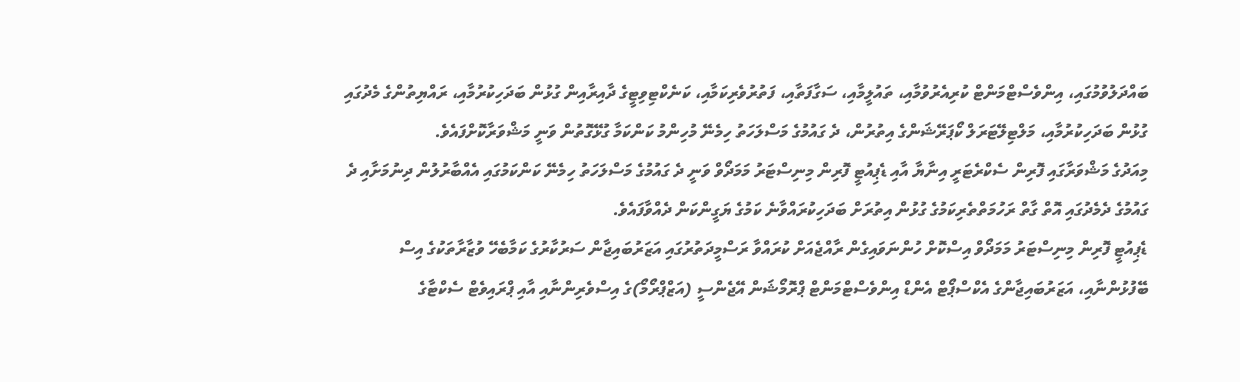ބައްދަލުވުމުގައި، އިންވެސްޓްމަންޓް ކުރިއެރުވުމާއި، ތައުލީމާއި، ސަގާފަތާއި، ފަތުރުވެރިކަމާއި، ކަނެކްޓިވިޓީގެ ދާއިރާއިން ގުޅުން ބަދަހިކުރުމާއި، ރައްޔިތުންގެ މެދުގައި ގުޅުން ބަދަހިކުރުމާއި، މަލްޓިލޭޓަރަލް ކޯޕަރޭޝަންގެ އިތުރުން، ދެ ގައުމުގެ މަސްލަހަތު ހިމެނޭ މުހިންމު ކަންކަމާ ގުޅޭގޮތުން ވަނީ މަޝްވަރާކޮށްފައެވެ.
މިއަދުގެ މަޝްވަރާގައި ފޮރިން ސެކްރެޓަރީ އިނާޔާ އާއި ޑެޕިއުޓީ ފޮރިން މިނިސްޓަރު މަމަދޯވް ވަނީ ދެ ގައުމުގެ މަސްލަހަތު ހިމެނޭ ކަންކަމުގައި އެއްބާރުލުން ދިނުމަށާއި ދެ ގައުމުގެ ދެމެދުގައި އޮތް ގާތް ރަހުމަތްތެރިކަމުގެ ގުޅުން އިތުރަށް ބަދަހިކުރައްވާނެ ކަމުގެ ޔަގީންކަން ދެއްވާފައެވެ.
ޑެޕިއުޓީ ފޮރިން މިނިސްޓަރު މަމަދޯވް އިސްކޮށް ހުންނަވައިގެން ރާއްޖެއަށް ކުރައްވާ ރަސްމީދަތުރުގައި އަޒަރުބައިޖާން ސަރުކާރުގެ ކަމާބެހޭ ވުޒާރާތަކުގެ އިސް ބޭފުޅުންނާއި، އަޒަރުބައިޖާންގެ އެކްސްޕޯޓް އެންޑް އިންވެސްޓްމަންޓް ޕްރޮމޯޝަން އޭޖެންސީ (އަޒްޕްރޯމޯ)ގެ އިސްވެރިންނާއި އާއި ޕްރައިވެޓް ސެކްޓާގެ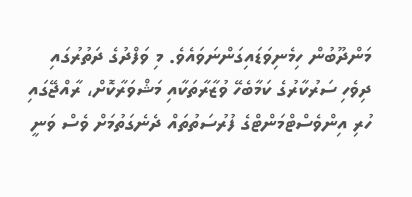މަންދޫބުން ހިމެނިވަޑައިގަންނަވައެވެ. މި ވަފްދުގެ ދަތުރުގައި ދިވެހި ސަރުކާރުގެ ކަމާބެހޭ ވުޒާރާތަކާއި މަޝްވަރާކޮށް، ރާއްޖޭގައި ހުރި އިންވެސްޓްމަންޓްގެ ފުރުސަތުތައް ދެނެގަތުމަށް ވެސް ވަނީ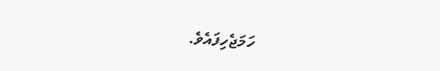ހަމަޖެހިފައެވެ.